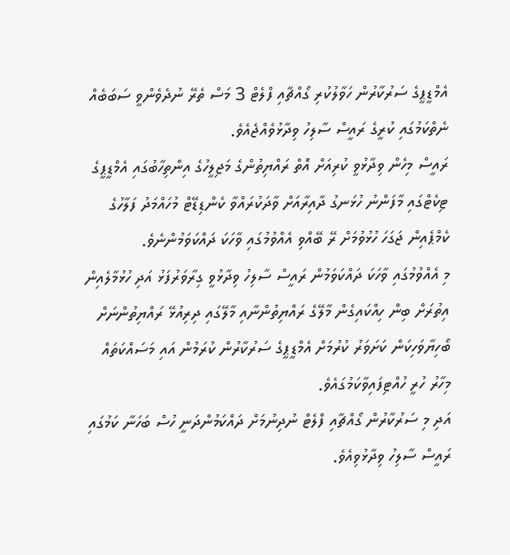އެމްޑީޕީގެ ސަރުކާރުން ހަވާލުކުރި ގޯއްޗާއި ފްލެޓް 3 މަސް ތެރޭ ނުދެވެންވީ ސަބަބެއް ނެތްކަމުގައި ކުރީގެ ރައީސް ސާލިހު ވިދާޅުވެއްޖެއެވެ.
ރައީސް މިހެން ވިދާޅުވީ ކުރިއަށް އޮތް ރައްޔިތުންގެ މަޖިލީހުގެ އިންތިހާބުގައި އެމްޑީޕީގެ ޓިކެޓްގައި މާފަންނު ހުޅަނގު ދާއިރާއަށް ވާދަކުރައްވާ ކެންޑިޑޭޓް މުހައްމަދު ފަލާހުގެ ކެމްޕެއިން ޖަގަހަ ހުޅުވުމަށް ރޭ ބޭއްވި އެއްވުމުގައި ވާހަކަ ދައްކަވަމުންނެވެ.
މި އެއްވުމުގައި ވާހަކަ ދައްކަވަމުން ރައީސް ސާލިހު ވިދާޅުވީ ގިރާވަރުފަޅު އަދި ހުޅުމާލެއިން އިތުރަށް ބިން ހިއްކައިގެން މާލޭގެ ރައްޔިތުންނާއި މާލޭގައި ދިރިއުޅޭ ރައްޔިތުންނަށް ބޯހިޔާވަހިކަން ކަށަވަރު ކުރުމަށް އެމްޑީޕީގެ ސަރުކާރުން ކުރަމުން އައި މަސައްކަތައް މިހާރު ހުރީ ހުއްޓިފައިވާކަމުގައެވެ.
އަދި މި ސަރުކާރުން ގޯއްޗާއި ފްލެޓް ނުދިނުމަށް ދައްކަމުންދަނީ ހުސް ބަހަނާ ކަމުގައި ރައީސް ސާލިހު ވިދާޅުވިއެވެ.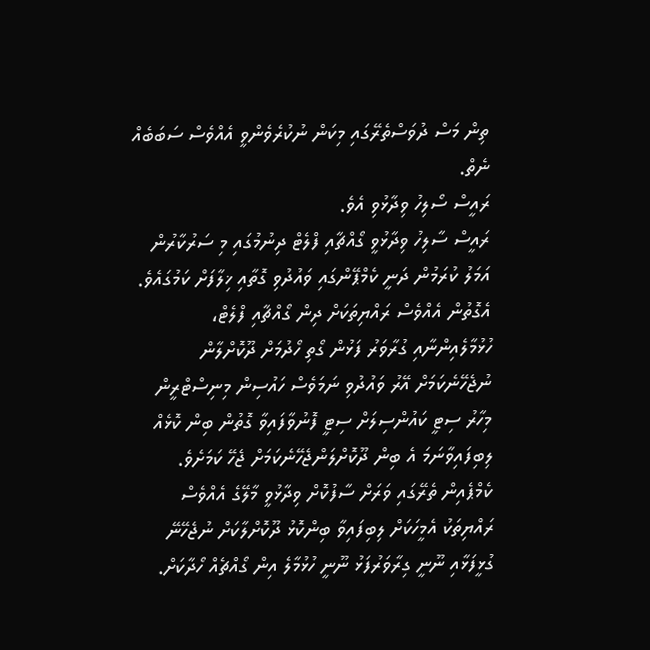ތިން މަސް ދުވަސްތެރޭގައި މިކަން ނުކުރެވެންވީ އެއްވެސް ސަބަބެއް ނެތް.
ރައީސް ސޯލިހު ވިދާޅުވި އެވެ.
ރައީސް ސާލިހު ވިދާޅުވީ ގޯއްޗާއި ފްލެޓް ދިނުމުގައި މި ސަރުކާރުން އަމަލު ކުރަމުން ދަނީ ކެމްޕޭންގައި ވައުދުވި ގޮތާއި ޚިލާފަށް ކަމުގައެވެ. އެގޮތުން އެއްވެސް ރައްޔިތަކަށް ދިން ގޯއްޗާއި ފްލެޓް، ހުޅުމާލެއިންނާއި ގުރާވަރު ފަޅުން ގޯތި ހޯދުމަށް ދޫކޮށްލާން ނުޖެހޭނެކަމަށް އޭރު ވައުދުވި ނަމަވެސް ހައުސިން މިނިސްޓްރީން މިހާރު ސިޓީ ކައުންސިލަށް ސިޓީ ފޮނުވާފައިވާ ގޮތުން ބިން ކޮޅެއް ލިބިފައިވާނަމަ އެ ބިން ދޫކޮށްލަންޖެހޭނެކަމަށް ޖެހޭ ކަމަށެވެ.
ކެމްޕެއިން ތެރޭގައި ވަރަށް ސާފުކޮށް ވިދާޅުވީ މާލޭގެ އެއްވެސް ރައްޔިތަކު އެމީހަކަށް ލިބިފައިވާ ބިންކޮޅު ދޫކޮށްލާކަށް ނުޖެހޭނޭ ގުޅީފަޅާއި ނޫނީ ގިރާވަރުފަޅު ނޫނީ ހުޅުމާލެ އިން ގޯއްޗެއް ހޯދާކަށް.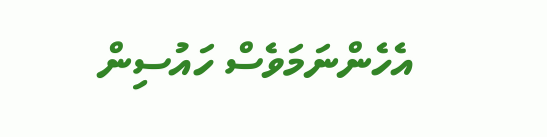އެހެންނަމަވެސް ހައުސިން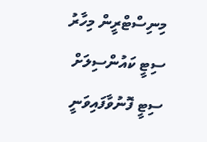މިނިސްޓްރީން މިހާރު ސިޓީ ކައުންސިލަށް ސިޓީ ފޮނުވާފައިވަނީ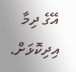އޭގެ ދިމާ އިދިކޮޅަށް.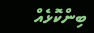ބިންކޮޅެއް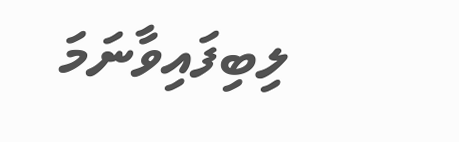ލިބިފައިވާނަމަ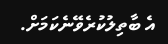އެ ބާތިލުކުރެވޭނެކަމަށް.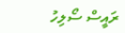ރައީސް ސޯލިހު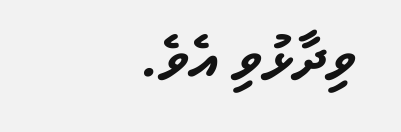ވިދާޅުވި އެވެ.